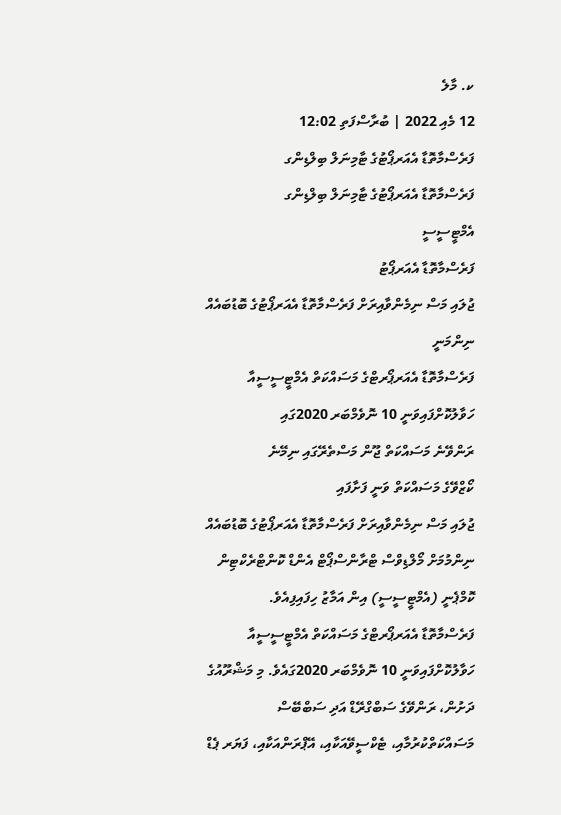ކ. މާލެ
12 މެއި 2022 | ބުރާސްފަތި 12:02
ފަރެސްމާތޮޑާ އެއަރޕޯޓުގެ ޓާމިނަލް ބިލްޑިންގ
ފަރެސްމާތޮޑާ އެއަރޕޯޓުގެ ޓާމިނަލް ބިލްޑިންގ
އެމްޓީސީސީ
ފަރެސްމާތޮޑާ އެއަރޕޯޓު
ޖުލައި މަސް ނިމެންވާއިރަށް ފަރެސްމާތޮޑާ އެއަރޕޯޓުގެ ބޮޑުބައެއް ނިންމަނީ
ފަރެސްމާތޮޑާ އެއަރޕޯރޓްގެ މަސައްކަތް އެމްޓީސީސީއާ ހަވާލުކޮށްފައިވަނީ 10 ނޮވެމްބަރ 2020ގައި
ރަންވޭނެ މަސައްކަތް ޖޫން މަސްތެރޭގައި ނިމޭނެ
ކޯޒްވޭގެ މަސައްކަތް ވަނީ ފަށާފައި
ޖުލައި މަސް ނިމެންވާއިރަށް ފަރެސްމާތޮޑާ އެއަރޕޯޓުގެ ބޮޑުބައެއް ނިންމުމަށް މޯލްޑިވްސް ޓްރާންސްޕޯޓް އެންޑް ކޮންޓްރެކްޓިން ކޮމްޕެނީ (އެމްޓީސީސީ) އިން އަމާޒު ހިފައިފިއެވެ.
ފަރެސްމާތޮޑާ އެއަރޕޯރޓްގެ މަސައްކަތް އެމްޓީސީސީއާ ހަވާލުކޮށްފައިވަނީ 10 ނޮވެމްބަރ 2020ގައެވެ. މި މަޝްރޫއުގެ ދަށުން، ރަންވޭގެ ސަބްގްރޭޑް އަދި ސަބްބޭސް މަސައްކަތްކުރުމާއި، ޓެކްސީވޭއަކާއި، އޭޕްރަންއަކާއި، ފަޔަރ ޕެޑް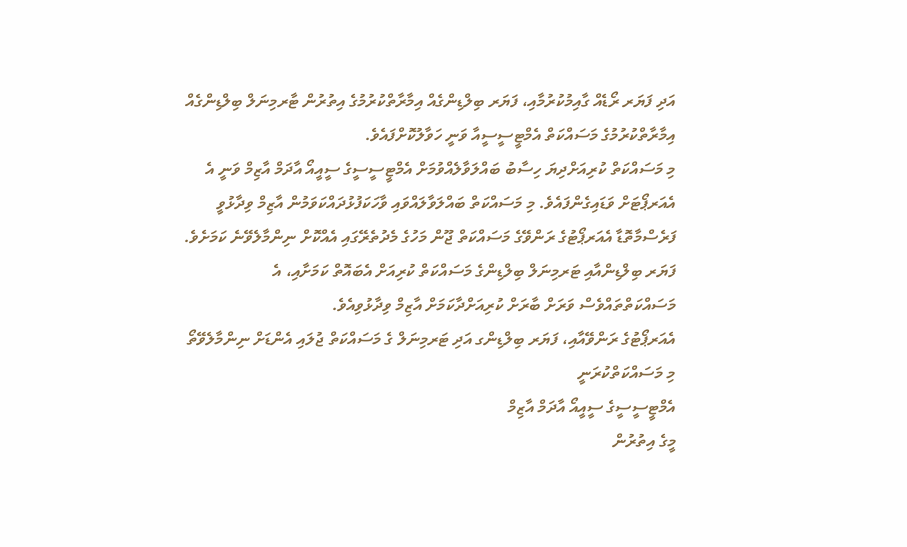އަދި ފަޔަރ ރޯޑެއް ގާއިމުކުރުމާއި، ފަޔަރ ބިލްޑިންގެއް އިމާރާތްކުރުމުގެ އިތުރުން ޓާރމިނަލް ބިލްޑިންގެއް އިމާރާތްކުރުމުގެ މަސައްކަތް އެމްޓީސީސީއާ ވަނީ ހަވާލުކޮށްފައެވެ.
މި މަސައްކަތް ކުރިއަށްދިޔަ ހިސާބު ބައްލަވާލެއްވުމަށް އެމްޓީސީސީގެ ސީއީއޯ އާދަމް އާޒިމް ވަނީ އެ އެއަރޕޯޓަށް ވަޑައިގެންފައެވެ. މި މަސައްކަތް ބައްލަވާލައްވައި ވާހަކަފުޅުދައްކަވަމުން އާޒިމް ވިދާޅުވީ ފަރެސްމާތޮޑާ އެއަރޕޯޓުގެ ރަންވޭގެ މަސައްކަތް ޖޫން މަހުގެ މެދުތެރޭގައި އެއްކޮށް ނިންމާލެވޭނެ ކަމަށެވެ. ފަޔަރ ބިލްޑިންއާއި ޓަރމިނަލް ބިލްޑިންގެ މަސައްކަތް ކުރިއަށް އެބައޮތް ކަމަށާއި، އެ މަސައްކަތްތައްވެސް ވަރަށް ބާރަށް ކުރިއަށްދާކަމަށް އާޒިމް ވިދާޅުވިއެވެ.
އެއަރޕޯޓުގެ ރަންވޭއާއި، ފަޔަރ ބިލްޑިންގ އަދި ޓަރމިނަލް ގެ މަސައްކަތް ޖުލައި އެންޑަށް ނިންމާލެވޭތޯ މި މަސައްކަތްކުރަނީ
އެމްޓީސީސީގެ ސީއީއޯ އާދަމް އާޒިމް
މީގެ އިތުރުން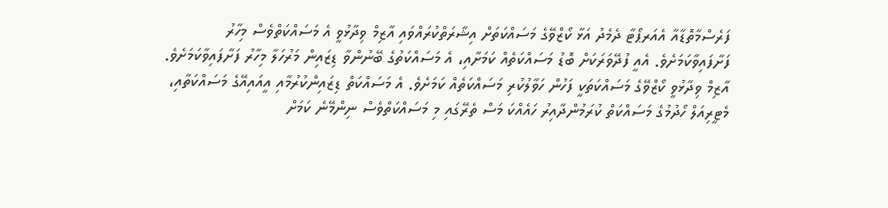ފަރެސްމާތޮޑާއާ އެއަރޕޯޓާ ދެމެދު އަޅާ ކޯޒްވޭގެ މަސައްކަތަށް އިޝާރަތްކުރައްވައި އާޒިމް ވިދާޅުވީ އެ މަސައްކަތްވެސް މިހާރު ފަށާފައިވާކަމަށެވެ. އެއީ ފުދޭވަރަކަށް ބޮޑު މަސައްކަތެއް ކަމަށާއި، އެ މަސައްކަތުގެ ބޭނުންވާ ޑިޒައިން މަރުހަލާ މިހާރު ފަށާފައިވާކަމަށެވެ.
އާޒިމް ވިދާޅުވީ ކޯޒްވޭގެ މަސައްކަތަކީ ފަހުން ހަވާލުކުރި މަސައްކަތެއް ކަމަށެވެ. އެ މަސައްކަތް ޑިޒައިންކުރުމާއި އީއައިއޭގެ މަސައްކަތާއި، މެޓީރިއަލް ހޯދުމުގެ މަސައްކަތް ކުރަމުންދާއިރު ހައެއްކަ މަސް ތެރޭގައި މި މަސައްކަތްވެސް ނިންމޭނެ ކަމަށް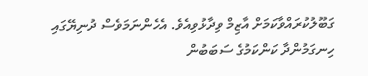ގަބޫލުކުރައްވާކަމަށް އާޒިމް ވިދާޅުވިއެވެ. އެހެންނަމަވެސް ދުނިޔޭގައި ހިނގަމުންދާ ކަންކަމުގެ ސަބަބުން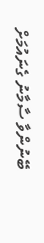ބޭނުންވާ ސާމާނު ގެނައުމަށް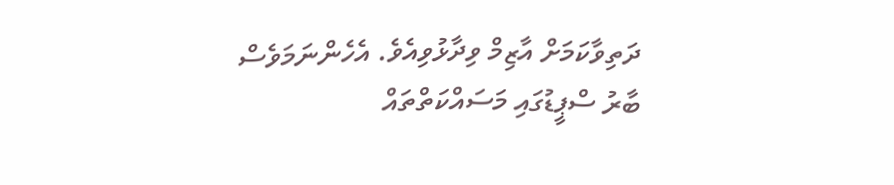ދަތިވާކަމަށް އާޒިމް ވިދާޅުވިއެވެ. އެހެންނަމަވެސް ބާރު ސްޕީޑުގައި މަސައްކަތްތައް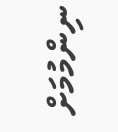ނިންމުމަށް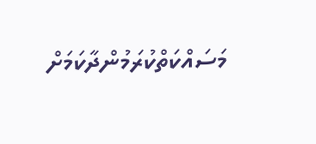މަސައްކަތްކުރަމުންދާކަމަށް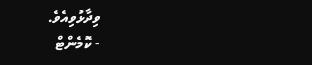ވިދާޅުވިއެވެ.
- ކޮމެންޓް